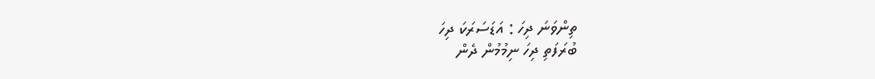ތިންވަނަ ދިހަ : އަޑަސަރަކަ ދިހަ
ބުރަފަތި ދިހަ ނިމުމުން ދެން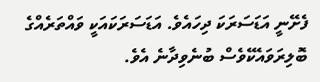ފެށޭނީ އަޑަސަރަކަ ދިހައެވެ. އަޑަސަރަކައަކީ ވައްތަރެއްގެ ބޮލިރަވައެކޭވެސް ބުނެވިދާނެ އެވެ.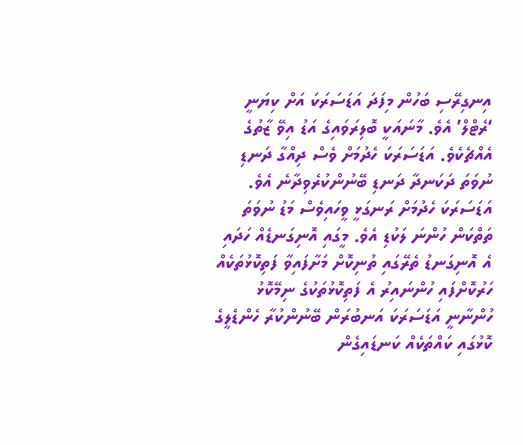އިނގިރޭސި ބަހުން މިފަދަ އަޑަސަރަކަ އަށް ކިޔަނީ ‘ރެޓްލް’ އެވެ. މާނައަކީ ބޮލިރަވައިގެ އަޑު އިވޭ ޒާތުގެ އެއްޗެކެވެ. އަޑަސަރަކަ ހެދުމަށް ވެސް ދިއްގާ ދަނޑި ނުވަތަ ދަކަނދާ ދަނޑި ބޭނުންކުރެވިދާނެ އެވެ.
އަޑަސަރަކަ ހެދުމަށް ރަނގަޅީ ވީހައިވެސް މަޑު ނުވަތަ ތަތްކަން ހުންނަ ލަކުޑި އެވެ. މީގައި އޮނިގަނޑެއް ހަދައި އެ އޮނިގަނޑު ތެރޭގައި ތުނިކޮށް މަށާފައިވާ ފަތިކޮޅުތަކެއް ހަރުކޮށްފައި ހުންނައިރު އެ ފަތިކޮޅުތަކުގެ ނިމޭކޮޅު ހުންނާނީ އަޑަސަރަކަ އަނބުރަން ބޭނުންކުރާ ހެންޑެލީގެ ކޮޅުގައި ކައްތަކެއް ކަނޑައިގެން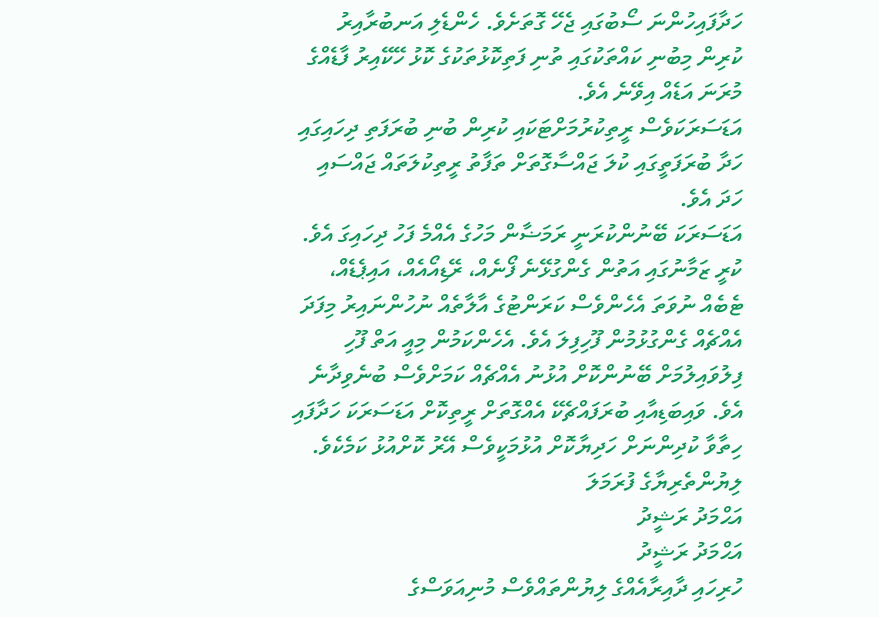ހަދާފައިހުންނަ ސޯބުގައި ޖެހޭ ގޮތަށެވެ. ހެންޑެލި އަނބުރާއިރު ކުރިން މިބުނި ކައްތަކުގައި ތުނި ފަތިކޮޅުތަކުގެ ކޮޅު ހޭކޭއިރު ފާޑެއްގެ މުރަނަ އަޑެއް އިވޭނެ އެވެ.
އަޑަސަރަކަވެސް ރީތިކުރުމަށްޓަކައި ކުރިން ބުނި ބުރަފަތި ދިހައިގައި ހަދާ ބުރަފަތީގައި ކުލަ ޖައްސާގޮތަށް ތަފާތު ރީތިކުލަތައް ޖައްސައި ހަދަ އެވެ.
އަޑަސަރަކަ ބޭނުންކުރަނީ ރަމަޟާން މަހުގެ އެއްމެ ފަހު ދިހައިގަ އެވެ. ކުރީ ޒަމާނުގައި އަތުން ގެންގުޅޭނެ ފޯނެއް، ރޭޑިއޯއެއް، އައިޕެޑެއް، ޓެބެއް ނުވަތަ އެހެންވެސް ކަރަންޓުގެ އާލާތެއް ނުހުންނައިރު މިފަދަ އެއްޗެއް ގެންގުޅުމުން ފޫހިފިލަ އެވެ. އެހެންކަމުން މިއީ އަތް ފޫހި ފިލުވައިލުމަށް ބޭނުންކޮށް އުޅުނު އެއްޗެއް ކަމަށްވެސް ބުނެވިދާނެ އެވެ. ވައިބަޑިއާއި ބުރަފައްޗެކޭ އެއްގޮތަށް ރީތިކޮށް އަޑަސަރަކަ ހަދާފައި ހިތާވާ ކުދިންނަށް ހަދިޔާކޮށް އުޅުމަކީވެސް އޭރު ކޮށްއުޅު ކަމެކެވެ.
ލިޔުންތެރިޔާގެ ފުރަމަލަ
އަޙްމަދު ރަޝީދު
އަޙްމަދު ރަޝީދު
ހުރިހައި ދާއިރާއެއްގެ ލިޔުންތައްވެސް މުނިއަވަސްގެ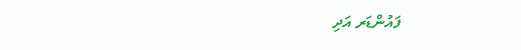ފައުންޑަރ އަދި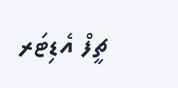ޗީފް އެޑިޓަރ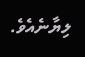ލިޔާނެއެވެ.